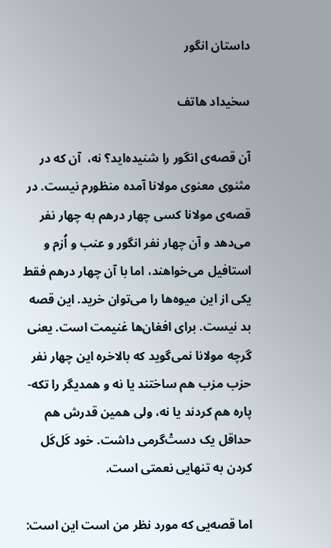داستان انگور

سخیداد هاتف

آن قصه‌ی انگور را شنیده‌اید؟ نه،  آن که در مثنوی معنوی مولانا آمده منظورم نیست. در قصه‌ی مولانا کسی چهار درهم به چهار نفر می‌دهد و آن چهار نفر انگور و عنب و اُزم و استافیل می‌خواهند، اما با آن چهار درهم فقط یکی از این میوه‌ها را می‌توان خرید. این قصه بد نیست. برای افغان‌ها غنیمت است. یعنی گرچه مولانا نمی‌گوید که بالاخره این چهار نفر حزب مزب هم ساختند یا نه و همدیگر را تکه-پاره هم کردند یا نه، ولی همین قدرش هم حداقل یک دستْ‌گرمی داشت. خود کَل‌کَل کردن به تنهایی نعمتی است.

اما قصه‌یی که مورد نظر من است این است: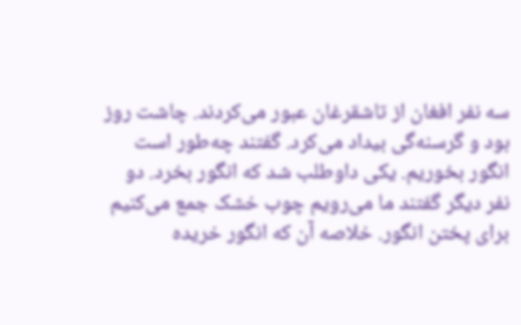سه نفر افغان از تاشقرغان عبور می‌کردند. چاشت روز بود و گرسنه‌گی بیداد می‌کرد. گفتند چه‌طور است انگور بخوریم. یکی داوطلب شد که انگور بخرد. دو نفر دیگر گفتند ما می‌رویم چوب خشک جمع می‌کنیم برای پختن انگور. خلاصه آن که انگور خریده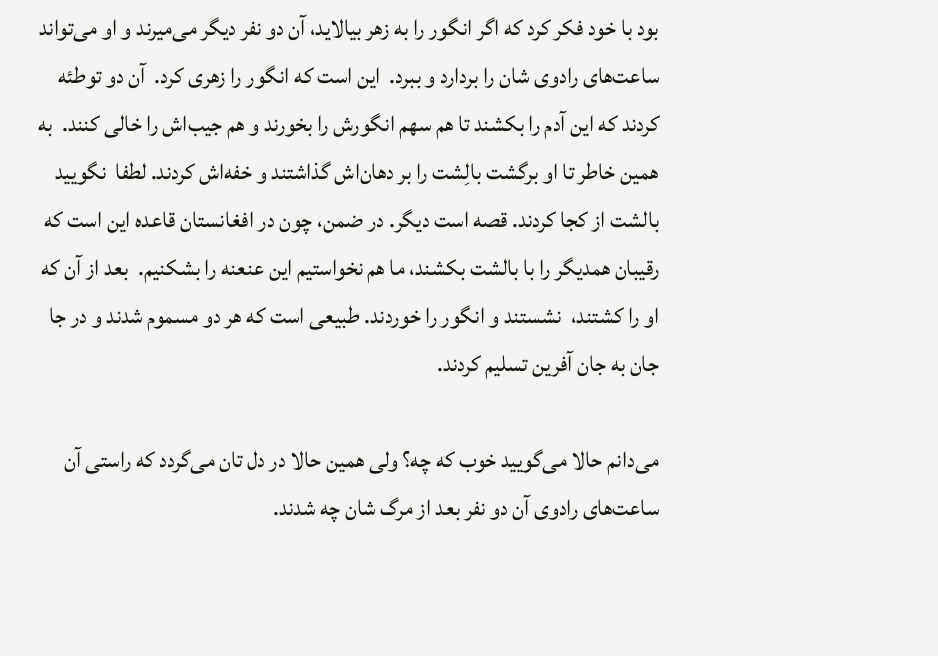بود با خود فکر کرد که اگر انگور را به زهر بیالاید، آن دو نفر دیگر می‌میرند و او می‌تواند ساعت‌های رادوی شان را بردارد و ببرد.  این است که انگور را زهری کرد.  آن دو توطئه کردند که این آدم را بکشند تا هم سهم انگورش را بخورند و هم جیب‌اش را خالی کنند.  به همین خاطر تا او برگشت بالِشت را بر دهان‌اش گذاشتند و خفه‌اش کردند. لطفا  نگویید بالشت از کجا کردند. قصه است دیگر. در ضمن، چون در افغانستان قاعده این است که رقیبان همدیگر را با بالشت بکشند، ما هم نخواستیم این عنعنه را بشکنیم.  بعد از آن که او را کشتند،  نشستند و انگور را خوردند. طبیعی است که هر دو مسموم شدند و در جا جان به جان آفرین تسلیم کردند.

می‌دانم حالا می‌گویید خوب که چه؟ ولی همین حالا در دل تان می‌گردد که راستی آن ساعت‌های رادوی آن دو نفر بعد از مرگ شان چه شدند.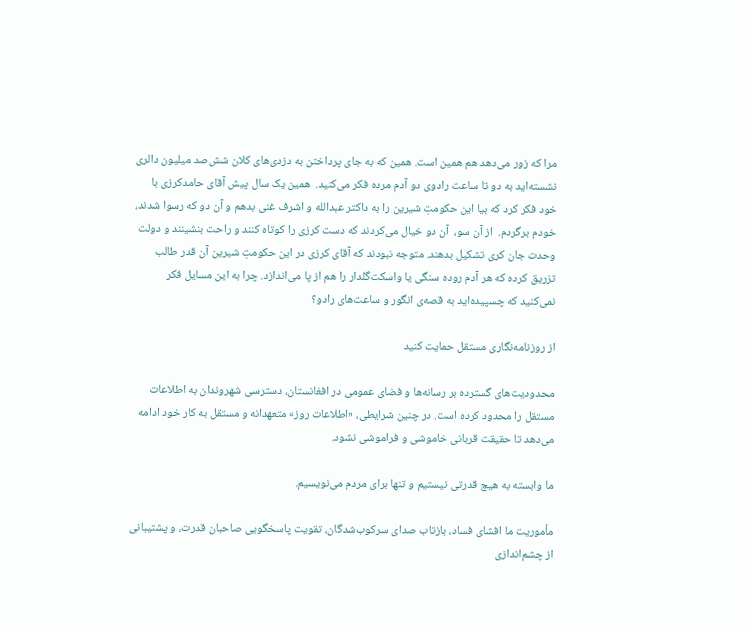مرا که زور می‌دهد هم همین است. همین که به جای پرداختن به دزدی‌های کلان شش‌صد میلیون دالری نشسته‌اید به دو تا ساعت رادوی دو آدم مرده فکر می‌کنید.  همین یک سال پیش آقای حامدکرزی با خود فکر کرد که بیا این حکومتِ‌ شیرین را به داکتر عبدالله و اشرف غنی بدهم و آن دو که رسوا شدند،  خودم برگردم.  از آن سو،  آن دو خیال می‌کردند که دست کرزی را کوتاه کنند و راحت بنشینند و دولت وحدت جان کری تشکیل بدهند. متوجه نبودند که آقای کرزی در این حکومتِ شیرین آن قدر طالب تزریق کرده که هر آدم روده سنگی یا واسکت‌گلدار را هم از پا می‌اندازد. چرا به این مسایل فکر نمی‌کنید که چسپیده‌اید به قصه‌ی انگور و ساعت‌های رادو؟

از روزنامه‌نگاری مستقل حمایت کنید

محدودیت‌های گسترده بر رسانه‌ها و فضای عمومی در افغانستان، دسترسی شهروندان به اطلاعات مستقل را محدود کرده است. در چنین شرایطی، «اطلاعات روز» متعهدانه و مستقل به کار خود ادامه می‌دهد تا حقیقت قربانی خاموشی و فراموشی نشود.

ما وابسته به هیچ قدرتی نیستیم و تنها برای مردم می‌نویسیم.

مأموریت ما افشای فساد، بازتاب صدای سرکوب‌شدگان، تقویت پاسخگویی صاحبان قدرت، و پشتیبانی از چشم‌اندازی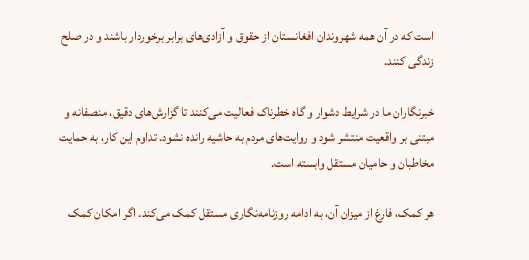است که در آن همه شهروندان افغانستان از حقوق و آزادی‌های برابر برخوردار باشند و در صلح زندگی کنند.

خبرنگاران ما در شرایط دشوار و گاه خطرناک فعالیت می‌کنند تا گزارش‌های دقیق، منصفانه و مبتنی بر واقعیت منتشر شود و روایت‌های مردم به حاشیه رانده نشود. تداوم این کار، به حمایت مخاطبان و حامیان مستقل وابسته است.

هر کمک، فارغ از میزان آن، به ادامه روزنامه‌نگاری مستقل کمک می‌کند. اگر امکان کمک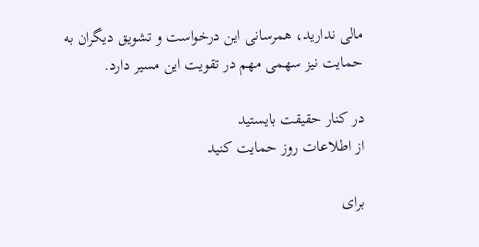مالی ندارید، همرسانی این درخواست و تشویق دیگران به حمایت نیز سهمی مهم در تقویت این مسیر دارد.

در کنار حقیقت بایستید
از اطلاعات روز حمایت کنید

برای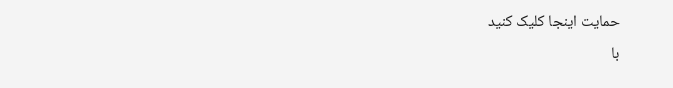حمایت اینجا کلیک کنید
با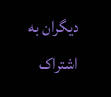دیگران به‌‌ اشتراک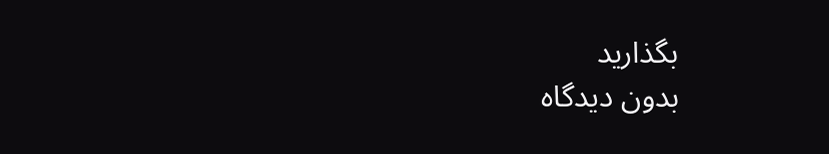بگذارید
بدون دیدگاه